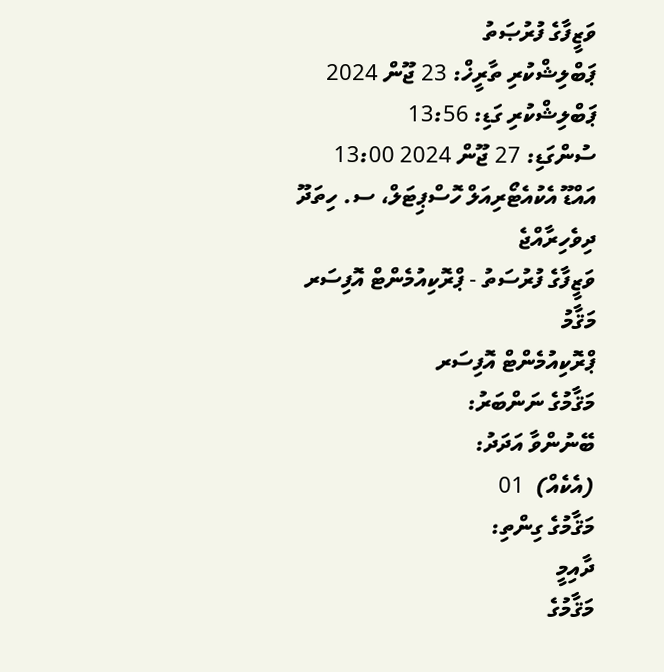ވަޒީފާގެ ފުރުޞަތު
ޕަބްލިޝްކުރި ތާރީޚް: 23 ޖޫން 2024
ޕަބްލިޝްކުރި ގަޑި: 13:56
ސުންގަޑި: 27 ޖޫން 2024 13:00
އައްޑޫ އެކުއެޓޯރިއަލް ހޮސްޕިޓަލް، ސ. ހިތަދޫ
ދިވެހިރާއްޖެ
ވަޒީފާގެ ފުރުސަތު - ޕްރޮކިއުމެންޓް އޮފިސަރ
މަޤާމު
ޕްރޮކިއުމެންޓް އޮފިސަރ
މަޤާމުގެ ނަންބަރު:
ބޭނުންވާ އަދަދު:
(އެކެއް)  01
މަޤާމުގެ ގިންތި:
ދާއިމީ
މަޤާމުގެ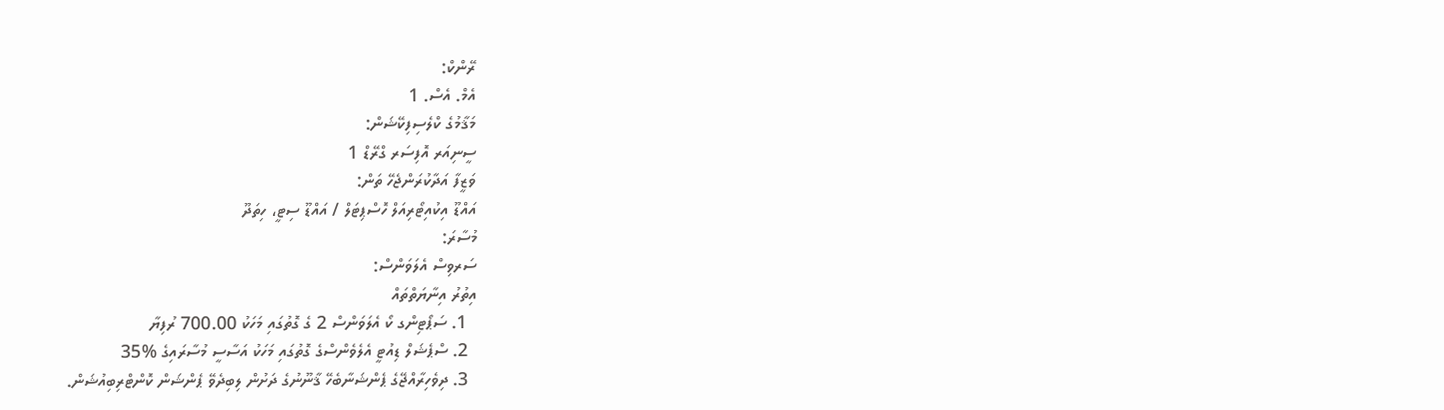ރޭންކް:
އެމް. އެސް. 1
މަޤާމުގެ ކްލެސިފިކޭޝަން:
ސީނިއަރ އޮފިސަރ ގްރޭޑް 1
ވަޒީފާ އަދާކުރަންޖެހޭ ތަން:
އައްޑޫ އިކުއިޓޯރިއަލް ހޮސްޕިޓަލް / އައްޑޫ ސިޓީ، ހިތަދޫ
މުސާރަ:
ސަރވިސް އެލަވަންސް:
އިތުރު އިނާޔަތްތައް
  1. ސަޕޯޓިންގ ކޯ އެލަވަންސް 2 ގެ ގޮތުގައި މަހަކު 700.00 ރުފިޔާ
  2. ސްޕެޝަލް ޑިއުޓީ އެލެވެންސްގެ ގޮތުގައި މަހަކު އަސާސީ މުސާރައިގެ %35
  3. ދިވެހިރާއްޖޭގެ ޕެންޝަނާބެހޭ ޤާނޫނުގެ ދަށުން ލިބިދެވޭ ޕެންޝަން ކޮންޓްރިބިއުޝަން.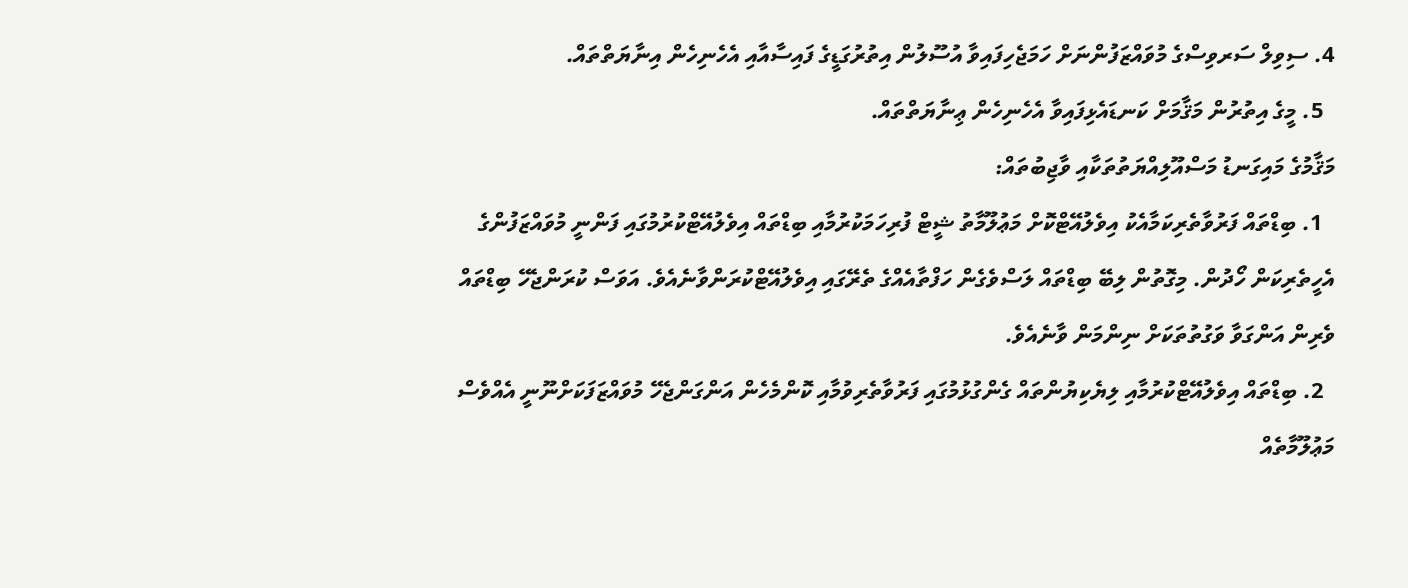4. ސިވިލް ސަރވިސްގެ މުވައްޒަފުންނަށް ހަމަޖެހިފައިވާ އުސޫލުން އިތުރުގަޑީގެ ފައިސާއާއި އެހެނިހެން އިނާޔަތްތައް.
  5. މީގެ އިތުރުން މަޤާމަށް ކަނޑައެޅިފައިވާ އެހެނިހެން ޢިނާޔަތްތައް.
މަޤާމުގެ މައިގަނޑު މަސްއޫލިއްޔަތުތަކާއި ވާޖިބުތައް:
  1. ބިޑްތައް ފަރުވާތެރިކަމާއެކު އިވެލުއޭޓްކޮށް މަޢުލޫމާތު ޝީޓް ފުރިހަމަކުރުމާއި ބިޑްތައް އިވެލުއޭޓްކުރުމުގައި ފަންނީ މުވައްޒަފުންގެ އެހީތެރިކަން ހޯދުން. މިގޮތުން ލިބޭ ބިޑްތައް ލަސްވެގެން ހަފްތާއެއްގެ ތެރޭގައި އިވެލުއޭޓްކުރަންވާނެއެވެ. އަވަސް ކުރަންޖެހޭ ބިޑްތައް ވެރިން އަންގަވާ ވަގުތުތަކަށް ނިންމަން ވާނެއެވެ.
  2. ބިޑްތައް އިވެލުއޭޓްކުރުމާއި ލިޔެކިޔުންތައް ގެންގުޅުމުގައި ފަރުވާތެރިވުމާއި ކޮންމެހެން އަންގަންޖެހޭ މުވައްޒަފަކަށްނޫނީ އެއްވެސް މަޢުލޫމާތެއް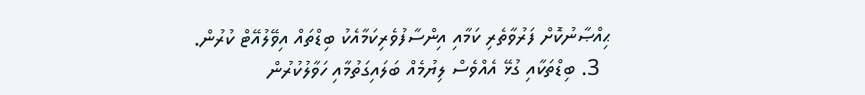ޙިއްޞާނުކޮށް ފަރުވާތެރި ކަމާއި އިންސާފުވެރިކަމާއެކު ބިޑްތައް އިވޭލުއޭޓް ކުރުން.
  3. ބިޑްތަކާއި ގުޅޭ އެއްވެސް ލިޔުމެއް ބަލައިގަތުމާއި ހަވާލުކުރުން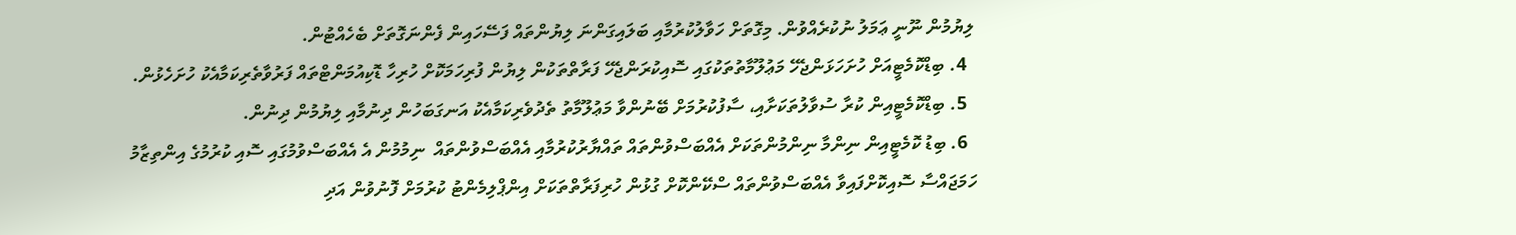ލިޔުމުން ނޫނީ ޢަމަލު ނުކުރެއްވުން. މިގޮތަށް ހަވާލުކުރުމާއި ބަލައިގަންނަ ލިޔުންތައް ފަސޭހައިން ފެންނަގޮތަށް ބެހެއްޓުން.
  4. ބިޑްކޮމެޓީއަށް ހުށަހަޅަންޖެހޭ މަޢުލޫމާތުތަކުގައި ސޮއިކުރަންޖެހޭ ފަރާތްތަކުން ލިޔުން ފުރިހަމަކޮށް ހުރިހާ ޑޮކިއުމަންޓްތައް ފަރުވާތެރިކަމާއެކު ހުށަހެޅުން.
  5. ބިޑްކޮމެޓީއިން ކުރާ ސުވާލުތަކަށާއި، ސާފުކުރުމަށް ބޭނުންވާ މަޢުލޫމާތު ތެދުވެރިކަމާއެކު އަނގަބަހުން ދިނުމާއި ލިޔުމުން ދިނުން.
  6. ބިޑު ކޮމެޓީއިން ނިންމާ ނިންމުންތަކަށް އެއްބަސްވުންތައް ތައްޔާރުކުރުމާއި އެއްބަސްވުންތައް  ނިމުމުން އެ އެއްބަސްވުމުގައި ސޮއި ކުރުމުގެ އިންތިޒާމު ހަމަޖައްސާ ސޮއިކޮށްފައިވާ އެއްބަސްވުންތައް ސްކޭންކޮށް ގުޅުން ހުރިފަރާތްތަކަށް އިންޕްލިމެންޓު ކުރުމަށް ފޮނުވުން އަދި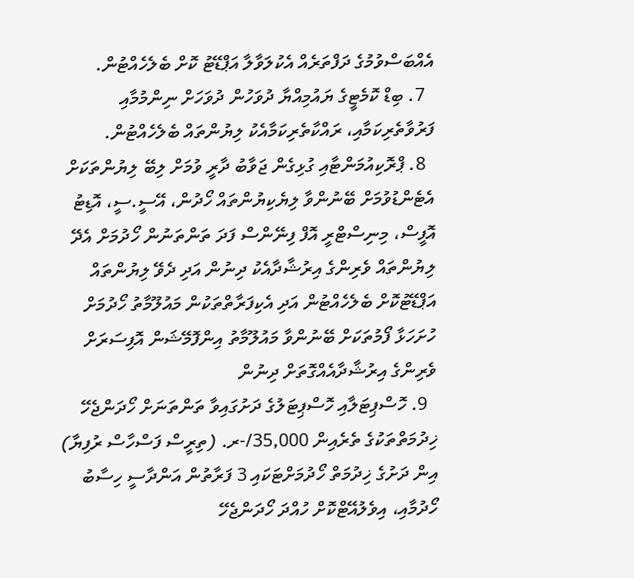އެއްބަސްވުމުގެ ދަފްތަރެއް އެކުލަވާލާ އަޕްޑޭޓު ކޮށް ބެލެހެއްޓުން.
  7. ބިޑް ކޮމެޓީގެ ޔައުމިއްޔާ ދުވަހުން ދުވަހަށް ނިންމުމާއި ފަރުވާތެރިކަމާއި، ރައްކާތެރިކަމާއެކު ލިޔުންތައް ބެލެހެއްޓުން.
  8. ޕްރޮކިއުމަންޓާއި ގުޅިގެން ޖަވާބު ދާރީ ވުމަށް ލިބޭ ލިޔުންތަކަށް އެޓެންޑުވުމަށް ބޭނުންވާ ލިޔެކިޔުންތައް ހޯދުން، އޭސީ.ސީ، އޮޑިޓު އޮފީސް، މިނިސްޓްރީ އޮފް ފިނޭންސް ފަދަ ތަންތަނުން ހޯދުމަށް އެދޭ ލިޔުންތައް ވެރިންގެ އިރުޝާދާއެކު ދިނުން އަދި ދެވޭ ލިޔުންތައް އަޕްޑޭޓުކޮށް ބެލެހެއްޓުން އަދި އެކިފަރާތްތަކުން މައުލޫމާތު ހޯދުމަށް ހުށަހަޅާ ފޯމުތަކަށް ބޭނުންވާ މައުލޫމާތު އިންފޮމޭޝަން އޮފިސަރަށް ވެރިންގެ އިރުޝާދާއެއްގޮތަށް ދިނުން
  9. ހޮސްޕިޓަލާއި ހޮސްޕިޓަލުގެ ދަށުގައިވާ ތަންތަނަށް ހޯދަންޖެހޭ ޚިދުމަތްތަކުގެ ތެރެއިން 35,000/-ރ. (ތިރީސް ފަސްހާސް ރުފިޔާ) އިން ދަށުގެ ޚިދުމަތް ހޯދުމަށްޓަކައި 3 ފަރާތުން އަންދާސީ ހިސާބު ހޯދުމާއި، އިވެލުއޭޓްކޮށް ހުއްދަ ހޯދަންޖެހޭ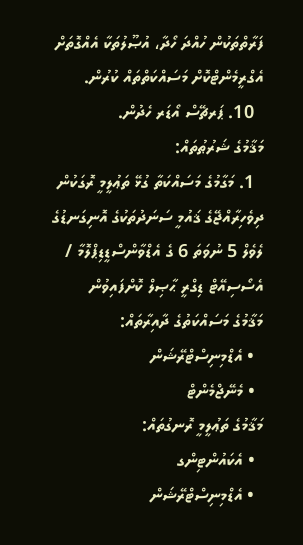ފަރާތްތަކުން ހުއްދަ ހޯދާ، އުޞޫލުތަކާ އެއްގޮތަށް އެގްރީމެންޓްކޮށް މަސައްކަތްތައް ކުރުން.
  10. ޕަރޗޭސް އޯޑަރ ހެދުން.
މަޤާމުގެ ޝަރުޠުތައް:
  1. މަގާމުގެ މަސައްކަތާ ގުޅޭ ތަޢުލީމީ ރޮގަކުން ދިވެހިރާއްޖޭގެ ޤައުމީ ސަނަދުތަކުގެ އޮނިގަނޑުގެ ލެވެލް 5 ނުވަތަ 6 ގެ އެޑްވާންސްޑީޑިޕްލޮމާ / އެސޯސިއޭޓް ޑިގްރީ ޙާޞިލް ކޮށްފައިވުން
މަޤާމުގެ މަސައްކަތުގެ ދާއިރާތައް:
  • އެޑްމިނިސްޓްރޭޝަން
  • މެނޭޖްމެންޓް
މަޤާމުގެ ތަޢުލީމީ ރޮނގުތައް:
  • އެކައުންޓިންގ
  • އެޑްމިނިސްޓްރޭޝަން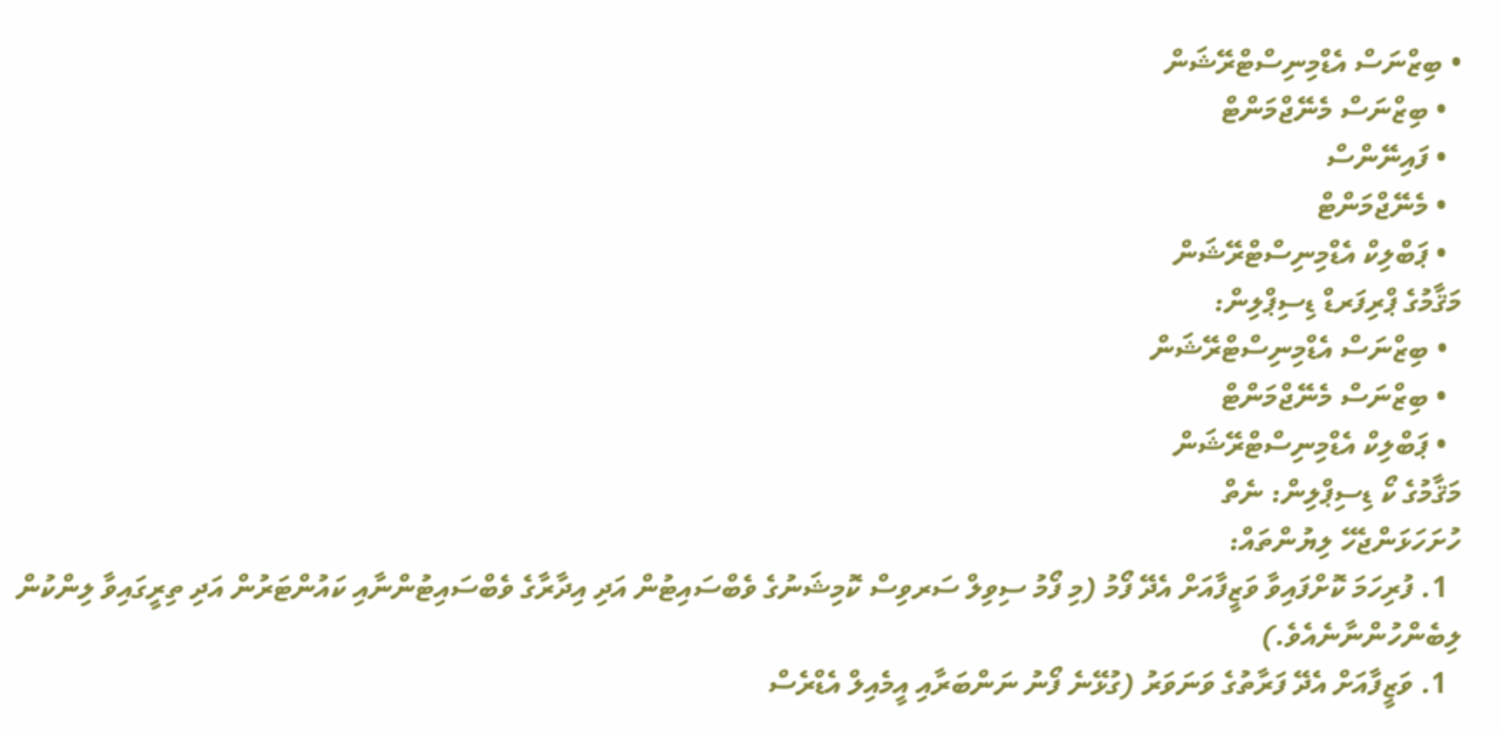• ބިޒްނަސް އެޑްމިނިސްޓްރޭޝަން
  • ބިޒްނަސް މެނޭޖްމަންޓް
  • ފައިނޭންސް
  • މެނޭޖްމަންޓް
  • ޕަބްލިކް އެޑްމިނިސްޓްރޭޝަން
މަޤާމުގެ ޕްރިފަރޑް ޑިސިޕްލިން:
  • ބިޒްނަސް އެޑްމިނިސްޓްރޭޝަން
  • ބިޒްނަސް މެނޭޖްމަންޓް
  • ޕަބްލިކް އެޑްމިނިސްޓްރޭޝަން
މަޤާމުގެ ކޯ ޑިސިޕްލިން: ނެތް
ހުށަހަޅަންޖެހޭ ލިޔުންތައް:
  1. ފުރިހަމަ ކޮށްފައިވާ ވަޒީފާއަށް އެދޭ ފޯމު (މި ފޯމު ސިވިލް ސަރވިސް ކޮމިޝަނުގެ ވެބްސައިޓުން އަދި އިދާރާގެ ވެބްސައިޓުންނާއި ކައުންޓަރުން އަދި ތިރީގައިވާ ލިންކުން ލިބެންހުންނާނެއެވެ.)
  1. ވަޒީފާއަށް އެދޭ ފަރާތުގެ ވަނަވަރު (ގުޅޭނެ ފޯނު ނަންބަރާއި އީމެއިލް އެޑްރެސް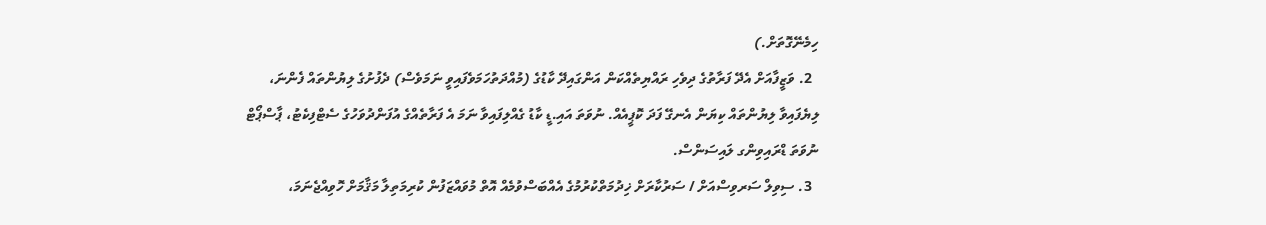ހިމެނޭގޮތަށް.)
  2. ވަޒީފާއަށް އެދޭ ފަރާތުގެ ދިވެހި ރައްޔިތެއްކަން އަންގައިދޭ ކާޑުގެ (މުއްދަތުހަމަވެފައިވީ ނަމަވެސް) ދެފުށުގެ ލިޔުންތައް ފެންނަ، ލިޔެފައިވާ ލިޔުންތައް ކިޔަން އެނގޭ ފަދަ ކޮޕީއެއް. ނުވަތަ އައި.ޑީ ކާޑު ގެއްލިފައިވާ ނަމަ އެ ފަރާތެއްގެ އުފަންދުވަހުގެ ސެޓްފިކެޓު، ޕާސްޕޯޓް ނުވަތަ ޑްރައިވިންގ ލައިސަންސް.
  3. ސިވިލް ސަރވިސްއަށް / ސަރުކާރަށް ޚިދުމަތްކުރުމުގެ އެއްބަސްވުމެއް އޮތް މުވައްޒަފުން ކުރިމަތިލާ މަޤާމަށް ހޮވިއްޖެނަމަ،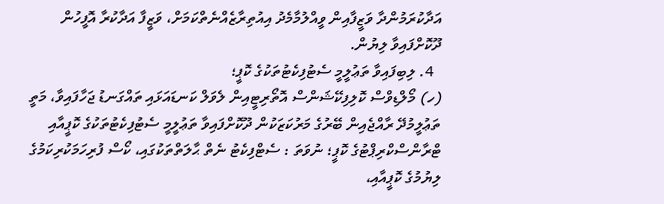އަދާކުރަމުންދާ ވަޒީފާއިން ވީއްލުމާމެދު އިއުތިރާޒެއްނެތްކަމަށް، ވަޒީފާ އަދާކުރާ އޮފީހުން ދޫކޮށްފައިވާ ލިޔުން.
  4. ލިބިފައިވާ ތަޢުލީމީ ސެޓުފިކެޓުތަކުގެ ކޮޕީ؛
(ހ) މޯލްޑިވްސް ކޮލިފިކޭޝަންސް އޮތޯރިޓީއިން ލެވަލް ކަނޑައަޅައި ތައްގަނޑު ޖަހާފައިވާ، މަތީ ތަޢުލީމުދޭ ރާއްޖެއިން ބޭރުގެ މަރުކަޒަކުން ދޫކޮށްފައިވާ ތަޢުލީމީ ސެޓުފިކެޓުތަކުގެ ކޮޕީއާއި ޓްރާންސްކްރިޕްޓުގެ ކޮޕީ؛ ނުވަތަ : ސެޓްފިކެޓު ނެތް ޙާލަތްތަކުގައި، ކޯސް ފުރިހަމަކުރިކަމުގެ ލިޔުމުގެ ކޮޕީއާއި،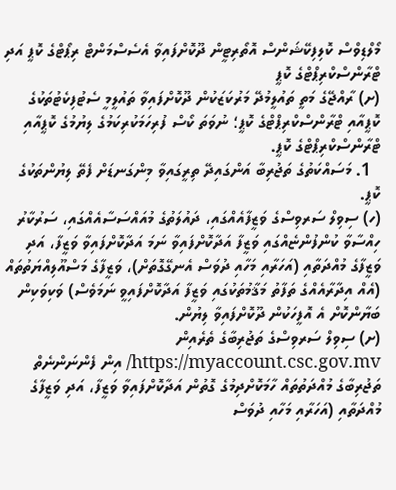މޯލްޑިވްސް ކޮލިފިކޭޝަންސް އޮތޯރިޓީން ދޫކޮށްފައިވާ އެސެސްމަންޓް ރިޕޯޓްގެ ކޮޕީ އަދި ޓްރާންސްކްރިޕްޓްގެ ކޮޕީ
(ށ) ރާއްޖޭގެ މަތީ ތައުލީމުދޭ މަރުކަޒަކުން ދޫކޮށްފައިވާ ތައުލީމީ ސެޓުފިކެޓުތަކުގެ ކޮޕީއާއި ޓްރާންސްކްރިޕްޓްގެ ކޮޕީ؛ ނުވަތަ ކޯސް ފުރިހަމަކުރިކަމުގެ ލިޔުމުގެ ކޮޕީއާއި ޓްރާންސްކްރިޕްޓްގެ ކޮޕީ.
  1. މަސައްކަތުގެ ތަޖުރިބާ އަންގައިދޭ ތިރީގައިވާ މިންގަނޑަށް ފެތޭ ލިޔުންތަކުގެ ކޮޕީ.
(ހ) ސިވިލް ސަރވިސްގެ ވަޒީފާއެއްގައި، ދައުލަތުގެ މުއައްސަސާއެއްގައި، ސަރުކާރު ހިއްސާވާ ކުންފުންޏެއްގައި ވަޒީފާ އަދާކޮށްފައިވާ ނަމަ އަދާކޮށްފައިވާ ވަޒީފާ، އަދި ވަޒީފާގެ މުއްދަތާއި (އަހަރާއި މަހާއި ދުވަސް އެނގޭގޮތަށް)، ވަޒީފާގެ މަސްއޫލިއްޔަތުތައް (އެއް އިދާރާއެއްގެ ތަފާތު މަޤާމުތަކުގައި ވަޒީފާ އަދާކޮށްފައިވީ ނަމަވެސް) ވަކިވަކިން ބަޔާންކޮށް އެ އޮފީހަކުން ދޫކޮށްފައިވާ ލިޔުން.
(ށ) ސިވިލް ސަރވިސްގެ ތަޖުރިބާގެ ތެރެއިން https://myaccount.csc.gov.mv/ އިން ފެންނަންނެތް ތަޖުރިބާގެ މުއްދަތުތައް ހާމަކޮށްދިމުގެ ގޮތުން އަދާކޮށްފައިވާ ވަޒީފާ، އަދި ވަޒީފާގެ މުއްދަތާއި (އަހަރާއި މަހާއި ދުވަސް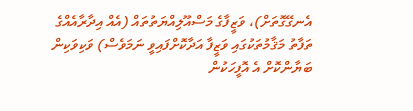އެނގޭގޮތަށް)، ވަޒީފާގެ މަސްއޫލިއްޔަތުތައް (އެއް އިދާރާއެއްގެ ތަފާތު މަޤާމުތަކުގައި ވަޒީފާ އަދާކޮށްފައިވީ ނަމަވެސް) ވަކިވަކިން ބަޔާންކޮށް އެ އޮފީހަކުން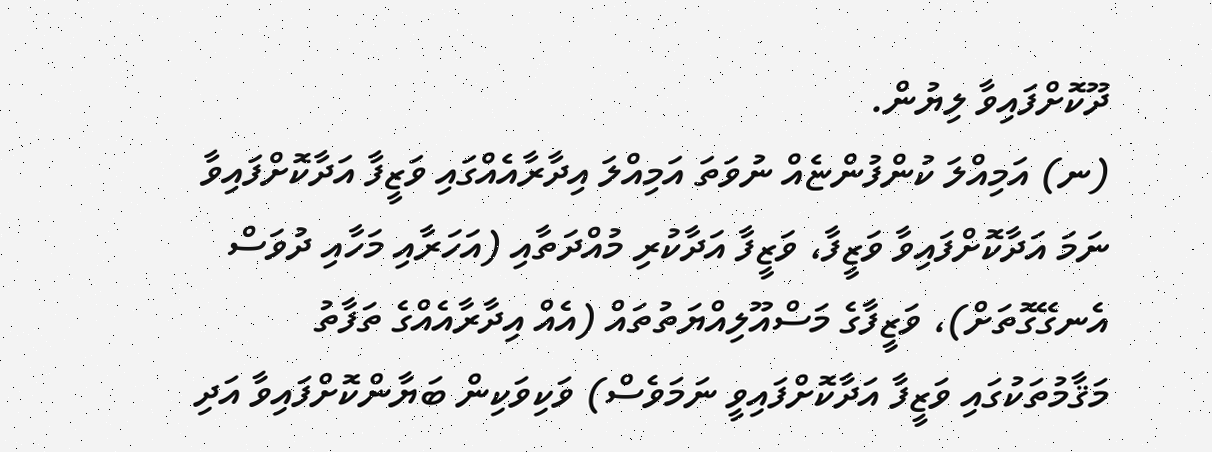ދޫކޮށްފައިވާ ލިޔުން.
(ނ) އަމިއްލަ ކުންފުންޏެއް ނުވަތަ އަމިއްލަ އިދާރާއެއްގައި ވަޒީފާ އަދާކޮށްފައިވާ ނަމަ އަދާކޮށްފައިވާ ވަޒީފާ، ވަޒީފާ އަދާކުރި މުއްދަތާއި (އަހަރާއި މަހާއި ދުވަސް އެނގޭގޮތަށް)، ވަޒީފާގެ މަސްއޫލިއްޔަތުތައް (އެއް އިދާރާއެއްގެ ތަފާތު މަޤާމުތަކުގައި ވަޒީފާ އަދާކޮށްފައިވީ ނަމަވެސް) ވަކިވަކިން ބަޔާންކޮށްފައިވާ އަދި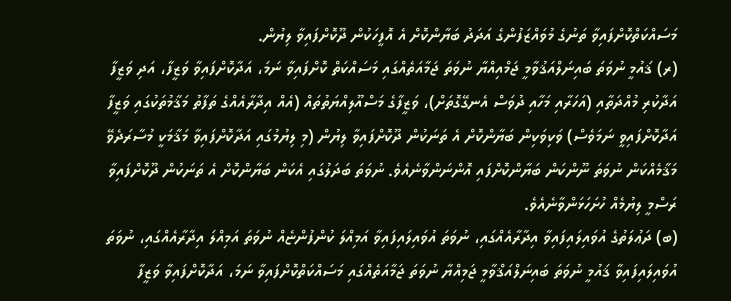މަސައްކަތްކޮށްފައިވާ ތަނުގެ މުވައްޒަފުންގެ އަދަދު ބަޔާންކޮށް އެ އޮފީހަކުން ދޫކޮށްފައިވާ ލިޔުން.
(ރ) ޤައުމީ ނުވަތަ ބައިނަލްއަޤުވާމީ ޖަމްއިއްޔާ ނުވަތަ ޖަމާއަތެއްގައި މަސައްކަތް ކޮށްފައިވާ ނަމަ، އަދާކޮށްފައިވާ ވަޒީފާ، އަދި ވަޒީފާ އަދާކުރި މުއްދަތާއި (އަހަރާއި މަހާއި ދުވަސް އެނގޭގޮތަށް)، ވަޒީފާގެ މަސްއޫލިއްޔަތުތައް (އެއް އިދާރާއެއްގެ ތަފާތު މަޤާމުތަކުގައި ވަޒީފާ އަދާކޮށްފައިވީ ނަމަވެސް) ވަކިވަކިން ބަޔާންކޮށް އެ ތަނަކުން ދޫކޮށްފައިވާ ލިޔުން (މި ލިޔުމުގައި އަދާކޮށްފައިވާ މަޤާމަކީ މުސާރަދެވޭ މަޤާމެއްކަން ނުވަތަ ނޫންކަން ބަޔާންކޮށްފައި އޮންނަންވާނެއެވެ. ނުވަތަ ބަދަލުގައި އެކަން ބަޔާންކޮށް އެ ތަނަކުން ދޫކޮށްފައިވާ ރަސްމީ ލިޔުމެއް ހުށަހަޅަންވާނެއެވެ.
(ބ) ދަޢުލަތުގެ އުވައިލައިފައިވާ އިދާރާއެއްގައި، ނުވަތަ އުވައިލައިފައިވާ އަމިއްލަ ކުންފުންޏެއް ނުވަތަ އަމިއްލަ އިދާރާއެއްގައި، ނުވަތަ އުވައިލައިފައިވާ ޤައުމީ ނުވަތަ ބައިނަލްއަޤްވާމީ ޖަމިއްޔާ ނުވަތަ ޖަމާއަތެއްގައި މަސައްކަތްކޮށްފައިވާ ނަމަ، އަދާކޮށްފައިވާ ވަޒީފާ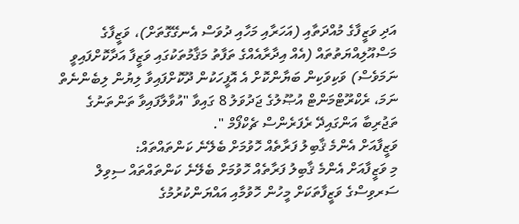އަދި ވަޒީފާގެ މުއްދަތާއި (އަހަރާއި މަހާއި ދުވަސް އެނގޭގޮތަށް)، ވަޒީފާގެ މަސްއޫލިއްޔަތުތައް (އެއް އިދާރާއެއްގެ ތަފާތު މަޤާމުތަކުގައި ވަޒީފާ އަދާކޮށްފައިވީ ނަމަވެސް) ވަކިވަކިން ބަޔާންކޮށް އެ އޮފީހަކުން ދޫކޮށްފައިވާ ލިޔުން ލިބެންނެތް ނަމަ، ރެކްރޫޓްމަންޓް އުޞޫލުގެ ޖަދުވަލު 8 ގައިވާ "އުވާލާފައިވާ ތަންތަނުގެ ތަޖުރިބާ އަންގައިދޭ ރެފަރެންސް ޗެކްފޯމް ".
ވަޒީފާއަށް އެންމެ ޤާބިލު ފަރާތެއް ހޮވުމަށް ބެލޭނެ ކަންތައްތައް:
މި ވަޒީފާއަށް އެންމެ ޤާބިލު ފަރާތެއް ހޮވުމަށް ބެލޭނެ ކަންތައްތައް ސިވިލް ސަރވިސްގެ ވަޒީފާތަކަށް މީހުން ހޮވުމާއި އައްޔަންކުރުމުގެ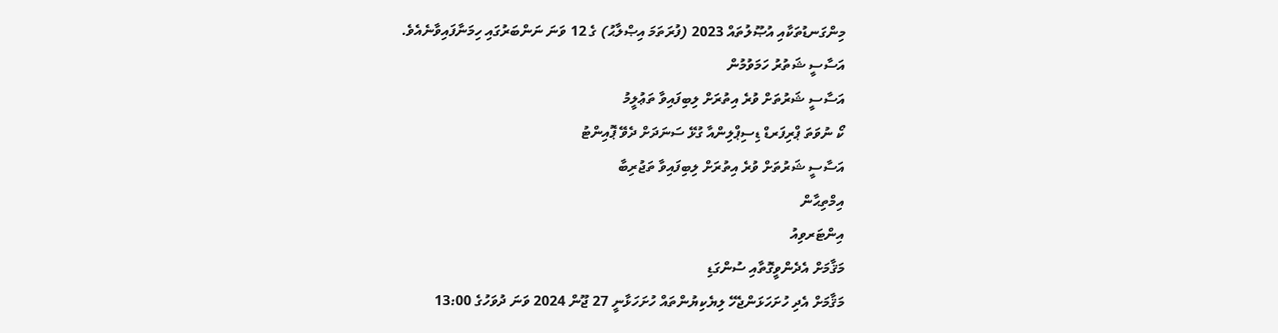މިންގަނޑުތަކާއި އުޞޫލުތައް 2023 (ފުރަތަމަ އިޞްލާޙު) ގެ 12 ވަނަ ނަންބަރުގައި ހިމަނާފައިވާނެއެވެ.
އަސާސީ ޝަތުރު ހަމަވުމުން
އަސާސީ ޝަރުތަށް ވުރެ އިތުރަށް ލިބިފައިވާ ތަޢުލީމު
ކޯ ނުވަތަ ޕްރިފަރޑް ޑިސިޕްލިންއާ ގުޅޭ ސަނަދަށް ދެވޭ ޕޮއިންޓު
އަސާސީ ޝަރުތަށް ވުރެ އިތުރަށް ލިބިފައިވާ ތަޖުރިބާ
އިމްތިޙާން
އިންޓަރވިއު
މަޤާމަށް އެދެންވީގޮތާއި ސުންގަޑި
މަޤާމަށް އެދި ހުށަހަޅަންޖެހޭ ލިޔެކިޔުންތައް ހުށަހަޅާނީ 27 ޖޫން 2024 ވަނަ ދުވަހުގެ 13:00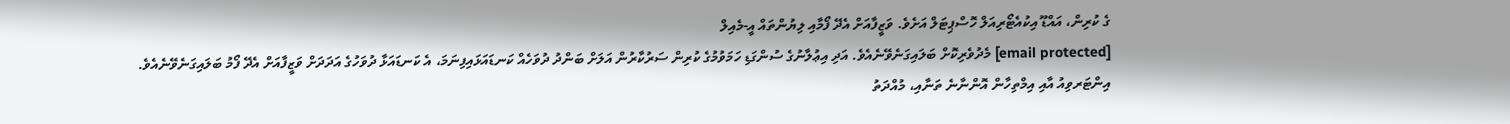ގެ ކުރިން، އައްޑޫ އިކުއެޓޯރިއަލް ހޮސްޕިޓަލް އަށެވެ. ވަޒީފާއަށް އެދޭ ފޯމާއި ލިޔުންތައް އީ-މެއިލް
[email protected] މެދުވެރިކޮށް ބަލައިގަނެވޭނެއެވެ. އަދި އިޢުލާނުގެ ސުންގަޑި ހަމަވުމުގެ ކުރިން ސަރުކާރުން އަލަށް ބަންދު ދުވަހެއް ކަނޑައަޅައިފިނަމަ، އެ ކަނޑައަޅާ ދުވަހުގެ އަދަދަށް ވަޒީފާއަށް އެދޭ ފޯމު ބަލައިގަނެވޭނެއެވެ.
އިންޓަރވިއު އާއި އިމްތިހާން އޮންނާނެ ތަނާއި، މުއްދަތު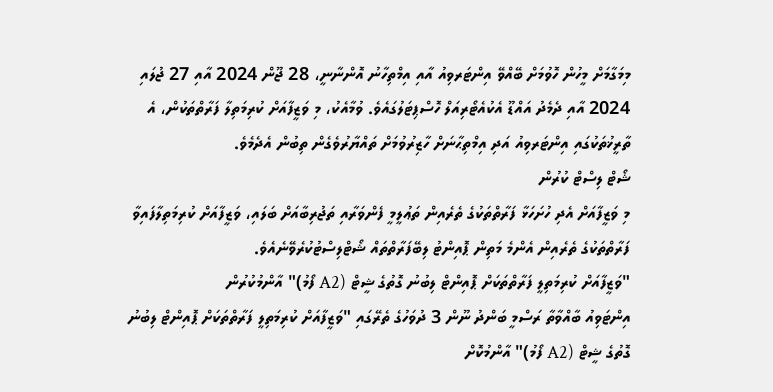މިމަގާމަށް މީހުން ހޮވުމަށް ބޭއްވޭ އިންޓަރވިއު އާއި އިމްތިހާނު އޮންނާނީ، 28 ޖޫން 2024 އާއި 27 ޖުލައި 2024 އާއި ދެމެދު އައްޑޫ އެކުއެޓޯރިއަލް ހޮސްޕިޓަލުގައެވެ. ވުމާއެކު، މި ވަޒީފާއަށް ކުރިމަތިލާ ފަރާތްތަކުން، އެ ތާރީޚުތަކުގައި އިންޓަރވިއު އަދި އިމްތިޙާނަށް ހާޒިރުވުމަށް ތައްޔާރުވެގެން ތިބުން އެދެމެވެ.
ޝޯޓް ލިސްޓް ކުރުން
މި ވަޒީފާއަށް އެދި ހުށަހަޅާ ފަރާތްތަކުގެ ތެރެއިން ތަޢުލީމީ ފެންވަރާއި ތަޖުރިބާއަށް ބަލައި، ވަޒީފާއަށް ކުރިމަތިލާފައިވާ ފަރާތްތަކުގެ ތެރެއިން އެންމެ މަތިން ޕޮއިންޓު ލިބޭފަރާތްތައް ޝޯޓްލިސްޓުކުރެވޭނެއެވެ.
"ވަޒީފާއަށް ކުރިމަތިލީ ފަރާތްތަކަށް ޕޮއިންޓް ލިބުނު ގޮތުގެ ޝީޓް (A2 ފޯމު)" އާންމުކުރުން
އިންޓަވިއު ބާއްވާތާ ރަސްމީ ބަންދު ނޫން 3 ދުވަހުގެ ތެރޭގައި "ވަޒީފާއަށް ކުރިމަތިލީ ފަރާތްތަކަށް ޕޮއިންޓް ލިބުނު ގޮތުގެ ޝީޓް (A2 ފޯމު)" އާންމުކޮށް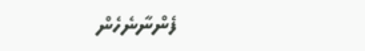ފެންނާނެހެން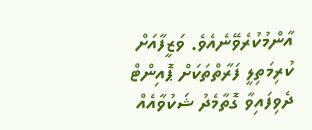އާންމުކުރެވޭނެއެވެ. ވަޒީފާއަށް ކުރިމަތިލީ ފަރާތްތަކަށް ޕޮއިންޓް ދެވިފައިވާ ގޮތާމެދު ޝަކުވާއެއް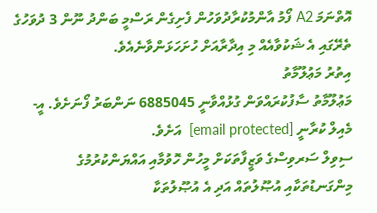އޮތްނަމަ A2 ފޯމު އާންމުކުރާދުވަހުން ފެށިގެން ރަސްމީ ބަންދު ނޫން 3 ދުވަހުގެ ތެރޭގައި އެ ޝަކުވާއެއް މި އިދާރާއަށް ހުށަހަޅަންވާނެއެވެ.
އިތުރު މަޢުލޫމާތު
މަޢުލޫމާތު ސާފުކުރައްވަން ގުޅުއްވާނީ 6885045 ނަންބަރު ފޯނަށެވެ. އީ-މެއިލް ކުރާނީ [email protected]  އަށެވެ.
ސިވިލް ސަރވިސްގެ ވަޒީފާތަކަށް މީހުން ހޮވުމާއި އައްޔަންކުރުމުގެ މިންގަނޑުތަކާއި އުޞޫލުތައް އަދި އެ އުޞޫލުތަކާ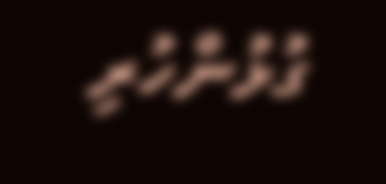ގުޅުންހުރި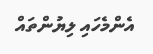އެންމެހައި ލިޔުންތައް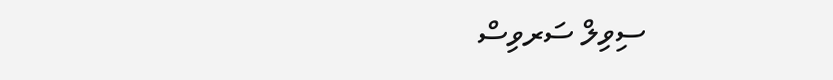ސިވިލް ސަރވިސް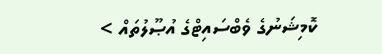ކޮމިޝަނުގެ ވެބްސައިޓްގެ އުޞޫލުތައް >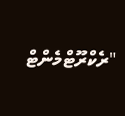"ރެކްރޫޓްމެންޓް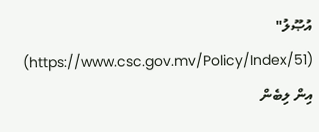އުޞޫލު" (https://www.csc.gov.mv/Policy/Index/51) އިން ލިބެން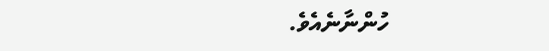ހުންނާނެއެވެ.